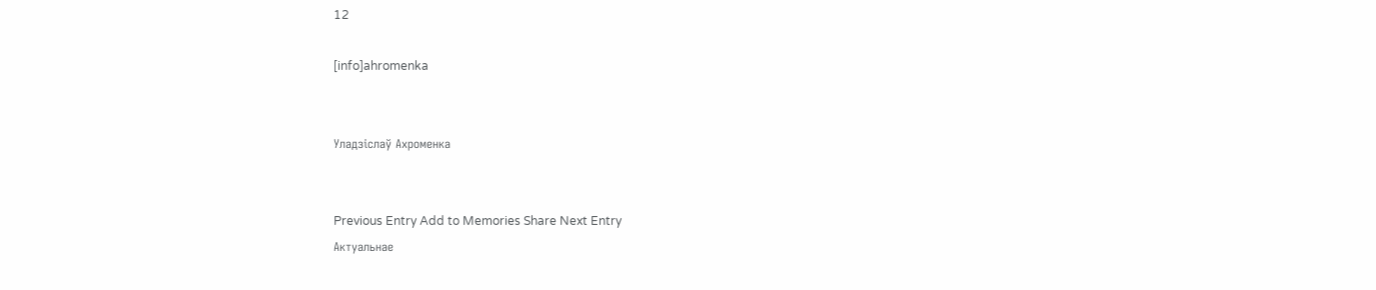12

[info]ahromenka


Уладзіслаў Ахроменка


Previous Entry Add to Memories Share Next Entry
Актуальнае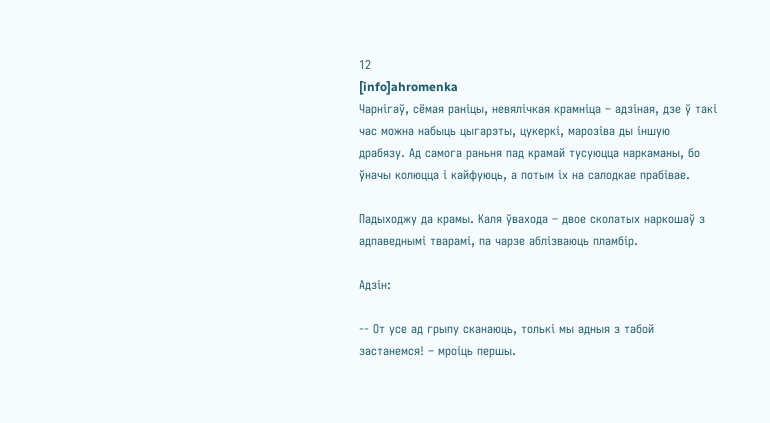12
[info]ahromenka
Чарнігаў, сёмая раніцы, невялічкая крамніца – адзіная, дзе ў такі час можна набыць цыгарэты, цукеркі, марозіва ды іншую драбязу. Ад самога раньня пад крамай тусуюцца наркаманы, бо ўначы колюцца і кайфуюць, а потым іх на салодкае прабівае.

Падыходжу да крамы. Каля ўвахода – двое сколатых наркошаў з адпаведнымі тварамі, па чарзе аблізваюць пламбір.

Адзін:

-- От усе ад грыпу сканаюць, толькі мы адныя з табой застанемся! – мроіць першы.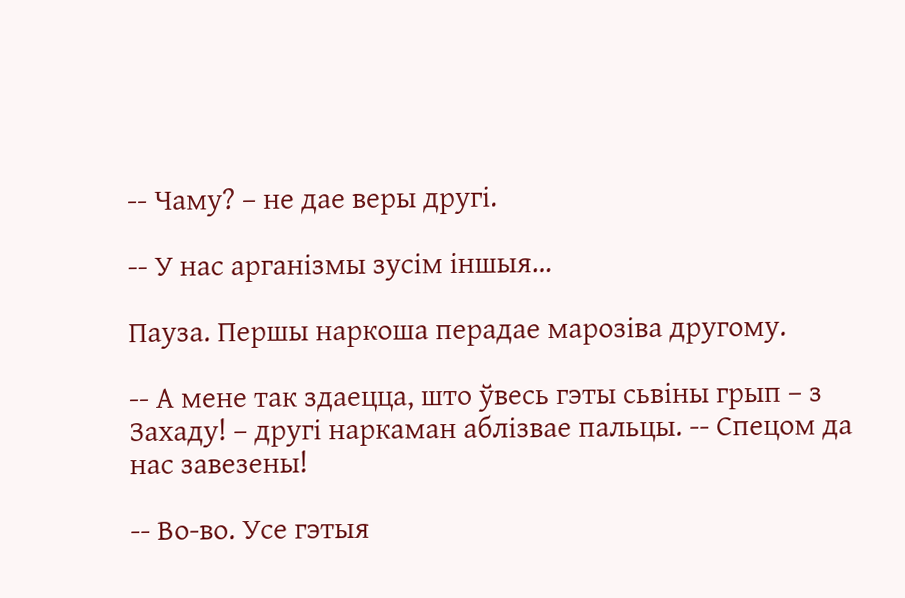-- Чаму? – не дае веры другі.

-- У нас арганізмы зусім іншыя…

Пауза. Першы наркоша перадае марозіва другому.

-- А мене так здаецца, што ўвесь гэты сьвіны грып – з Захаду! – другі наркаман аблізвае пальцы. -- Спецом да нас завезены!

-- Во-во. Усе гэтыя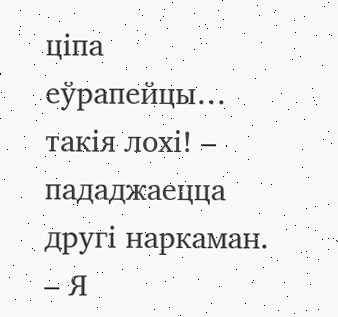ціпа еўрапейцы… такія лохі! – пададжаецца другі наркаман. – Я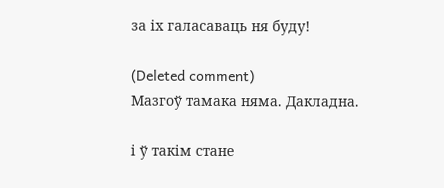за іх галасаваць ня буду!

(Deleted comment)
Мазгоў тамака няма. Дакладна.

і ў такім стане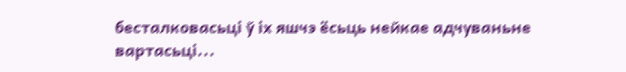бесталковасьці ў іх яшчэ ёсьць нейкае адчуваньне вартасьці...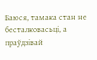Баюся, тамака стан не бесталковасьці, а праўдзівай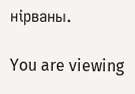нірваны.

You are viewing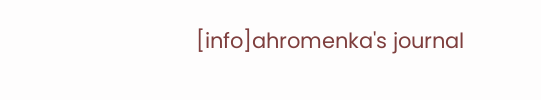[info]ahromenka's journal